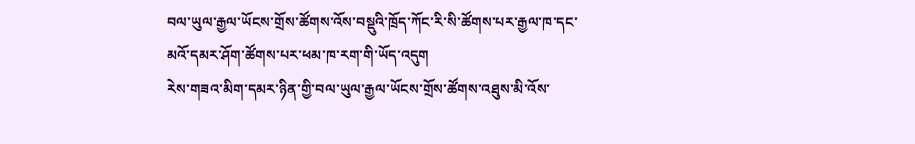བལ་ཡུལ་རྒྱལ་ཡོངས་གྲོས་ཚོགས་འོས་བསྡུའི་ཁྲོད་ཀོང་རི་སི་ཚོགས་པར་རྒྱལ་ཁ་དང་མའོ་དམར་ཤོག་ཚོགས་པར་ཕམ་ཁ་རག་གི་ཡོད་འདུག
རེས་གཟའ་མིག་དམར་ཉིན་གྱི་བལ་ཡུལ་རྒྱལ་ཡོངས་གྲོས་ཚོགས་འཐུས་མི་འོས་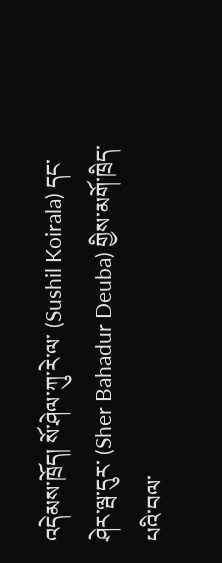འདེམས་ཁྲོད། སོ་ཤེལ་ཀུ་རེ་ལ་ (Sushil Koirala) དང་ཤེར་ལྦ་དུར་ (Sher Bahadur Deuba) གྱིས་མགོ་ཁྲིད་པའི་བལ་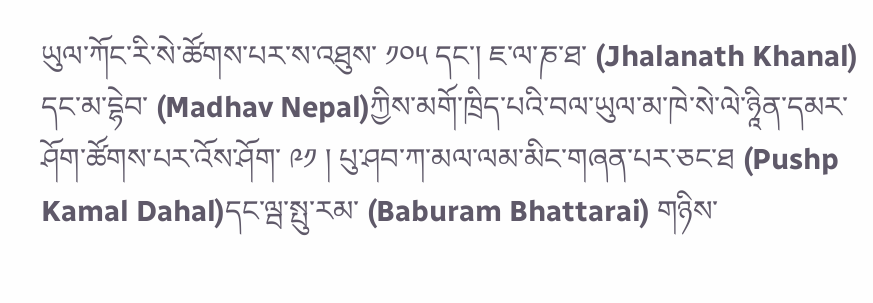ཡུལ་ཀོང་རི་སེ་ཚོགས་པར་ས་འཐུས་ ༡༠༥ དང་། ཇ་ལ་ཎ་ཐ་ (Jhalanath Khanal) དང་མ་དྷེབ་ (Madhav Nepal)ཀྱིས་མགོ་ཁྲིད་པའི་བལ་ཡུལ་མ་ཁེ་སེ་ལེ་ཉཱིན་དམར་ཤོག་ཚོགས་པར་འོས་ཤོག་ ༩༡ ། པུ་ཤབ་ཀ་མལ་ལམ་མིང་གཞན་པར་ཅང་ཐ (Pushp Kamal Dahal)དང་ལྦ་སྤུ་རམ་ (Baburam Bhattarai) གཉིས་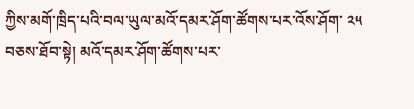ཀྱིས་མགོ་ཁྲིད་པའི་བལ་ཡུལ་མའོ་དམར་ཤོག་ཚོགས་པར་འོས་ཤོག་ ༢༥ བཅས་ཐོབ་སྟེ། མའོ་དམར་ཤོག་ཚོགས་པར་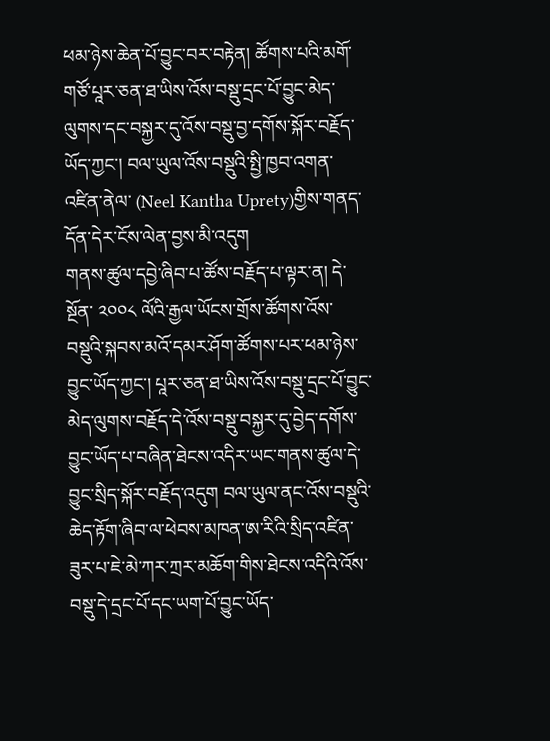ཕམ་ཉེས་ཆེན་པོ་བྱུང་བར་བརྟེན། ཚོགས་པའི་མགོ་གཙོ་པཱར་ཅན་ཐ་ཡིས་འོས་བསྡུ་དྲང་པོ་བྱུང་མེད་ལུགས་དང་བསྐྱར་དུ་འོས་བསྡུ་བྱ་དགོས་སྐོར་བརྗོད་ཡོད་ཀྱང་། བལ་ཡུལ་འོས་བསྡུའི་སྤྱི་ཁྱབ་འགན་འཛིན་ནེལ་ (Neel Kantha Uprety)གྱིས་གནད་དོན་དེར་ངོས་ལེན་བྱས་མི་འདུག
གནས་ཚུལ་དབྱེ་ཞིབ་པ་ཚོས་བརྗོད་པ་ལྟར་ན། དེ་སྔོན་ ༢༠༠༨ ལོའི་རྒྱལ་ཡོངས་གྲོས་ཚོགས་འོས་བསྡུའི་སྐབས་མའོ་དམར་ཤོག་ཚོགས་པར་ཕམ་ཉེས་བྱུང་ཡོད་ཀྱང་། པཱར་ཅན་ཐ་ཡིས་འོས་བསྡུ་དྲང་པོ་བྱུང་མེད་ལུགས་བརྗོད་དེ་འོས་བསྡུ་བསྐྱར་དུ་བྱེད་དགོས་བྱུང་ཡོད་པ་བཞིན་ཐེངས་འདིར་ཡང་གནས་ཚུལ་དེ་བྱུང་སྲིད་སྐོར་བརྗོད་འདུག བལ་ཡུལ་ནང་འོས་བསྡུའི་ཆེད་རྟོག་ཞིབ་ལ་ཕེབས་མཁན་ཨ་རིའི་སྲིད་འཛིན་ཟུར་པ་ཇེ་མེ་ཀར་ཀྲར་མཆོག་གིས་ཐེངས་འདིའི་འོས་བསྡུ་དེ་དྲང་པོ་དང་ཡག་པོ་བྱུང་ཡོད་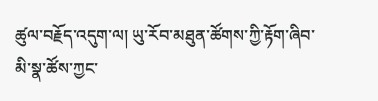ཚུལ་བརྗོད་འདུག་ལ། ཡུ་རོབ་མཐུན་ཚོགས་ཀྱི་རྟོག་ཞིབ་མི་སྣ་ཚོས་ཀྱང་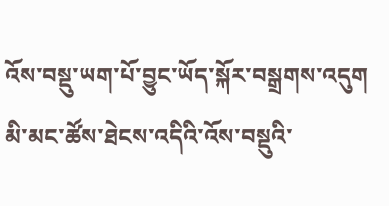འོས་བསྡུ་ཡག་པོ་བྱུང་ཡོད་སྐོར་བསྒྲགས་འདུག
མི་མང་ཚོས་ཐེངས་འདིའི་འོས་བསྡུའི་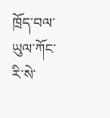ཁྲོད་བལ་ཡུལ་ཀོང་རི་སེ་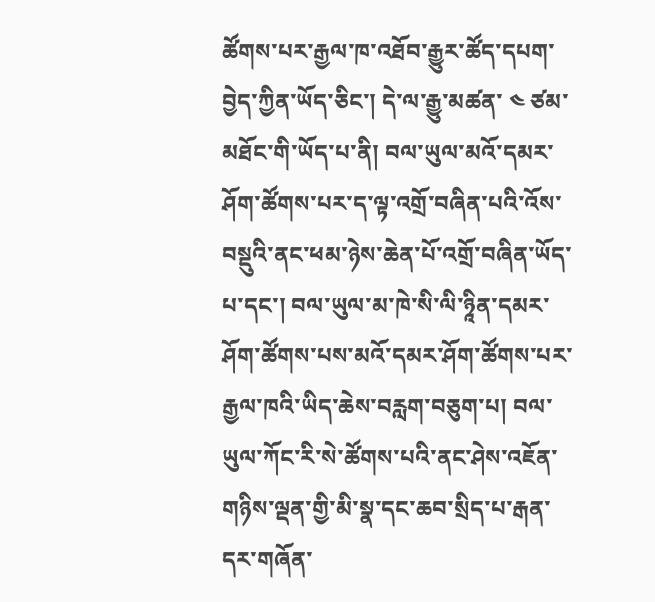ཚོགས་པར་རྒྱལ་ཁ་འཐོབ་རྒྱུར་ཚོད་དཔག་བྱེད་ཀྱིན་ཡོད་ཅིང་། དེ་ལ་རྒྱུ་མཚན་ ༤ ཙམ་མཐོང་གི་ཡོད་པ་ནི། བལ་ཡུལ་མའོ་དམར་ཤོག་ཚོགས་པར་ད་ལྟ་འགྲོ་བཞིན་པའི་འོས་བསྡུའི་ནང་ཕམ་ཉེས་ཆེན་པོ་འགྲོ་བཞིན་ཡོད་པ་དང་། བལ་ཡུལ་མ་ཁེ་སི་ལི་ཉཱིན་དམར་ཤོག་ཚོགས་པས་མའོ་དམར་ཤོག་ཚོགས་པར་རྒྱལ་ཁའི་ཡིད་ཆེས་བརླག་བཅུག་པ། བལ་ཡུལ་ཀོང་རི་སེ་ཚོགས་པའི་ནང་ཤེས་འཇོན་གཉིས་ལྡན་གྱི་མི་སྣ་དང་ཆབ་སྲིད་པ་རྒན་དར་གཞོན་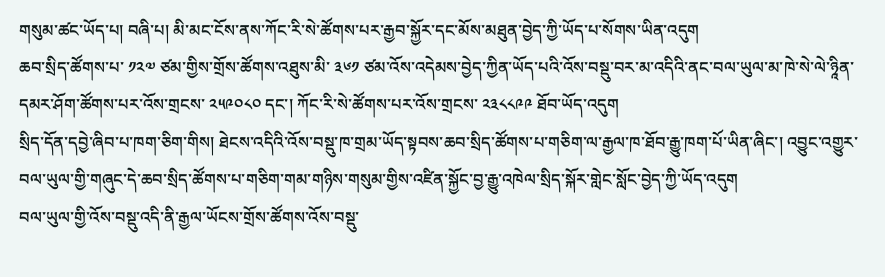གསུམ་ཚང་ཡོད་པ། བཞི་པ། མི་མང་ངོས་ནས་ཀོང་རི་སེ་ཚོགས་པར་རྒྱབ་སྐྱོར་དང་མོས་མཐུན་བྱེད་ཀྱི་ཡོད་པ་སོགས་ཡིན་འདུག
ཆབ་སྲིད་ཚོགས་པ་ ༡༢༧ ཙམ་གྱིས་གྲོས་ཚོགས་འཐུས་མི་ ༣༦༡ ཙམ་འོས་འདེམས་བྱེད་ཀྱིན་ཡོད་པའི་འོས་བསྡུ་བར་མ་འདིའི་ནང་བལ་ཡུལ་མ་ཁེ་སེ་ལེ་ཉཱིན་དམར་ཤོག་ཚོགས་པར་འོས་གྲངས་ ༢༥༩༠༨༠ དང་། ཀོང་རི་སེ་ཚོགས་པར་འོས་གྲངས་ ༢༣༨༨༩༩ ཐོབ་ཡོད་འདུག
སྲིད་དོན་དབྱེ་ཞིབ་པ་ཁག་ཅིག་གིས། ཐེངས་འདིའི་འོས་བསྡུ་ཁ་གྲམ་ཡོད་སྟབས་ཆབ་སྲིད་ཚོགས་པ་གཅིག་ལ་རྒྱལ་ཁ་ཐོབ་རྒྱུ་ཁག་པོ་ཡིན་ཞིང་། འབྱུང་འགྱུར་བལ་ཡུལ་གྱི་གཞུང་དེ་ཆབ་སྲིད་ཚོགས་པ་གཅིག་གམ་གཉིས་གསུམ་གྱིས་འཛིན་སྐྱོང་བྱ་རྒྱུ་འཁེལ་སྲིད་སྐོར་གླེང་སློང་བྱེད་ཀྱི་ཡོད་འདུག
བལ་ཡུལ་གྱི་འོས་བསྡུ་འདི་ནི་རྒྱལ་ཡོངས་གྲོས་ཚོགས་འོས་བསྡུ་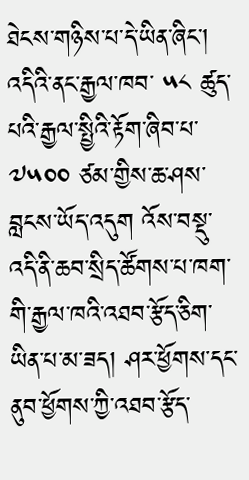ཐེངས་གཉིས་པ་དེ་ཡིན་ཞིང་། འདིའི་ནང་རྒྱལ་ཁབ་ ༥༨ ཚུད་པའི་རྒྱལ་སྤྱིའི་རྟོག་ཞིབ་པ་ ༧༥༠༠ ཙམ་གྱིས་ཆ་ཤས་བླངས་ཡོད་འདུག འོས་བསྡུ་འདི་ནི་ཆབ་སྲིད་ཚོགས་པ་ཁག་གི་རྒྱལ་ཁའི་འཐབ་རྩོད་ཅིག་ཡིན་པ་མ་ཟད། ཤར་ཕྱོགས་དང་ནུབ་ཕྱོགས་ཀྱི་འཐབ་རྩོད་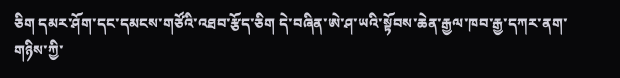ཅིག དམར་ཤོག་དང་དམངས་གཙོའི་འཐབ་རྩོད་ཅིག དེ་བཞིན་ཨེ་ཤ་ཡའི་སྟོབས་ཆེན་རྒྱལ་ཁབ་རྒྱ་དཀར་ནག་གཉིས་ཀྱི་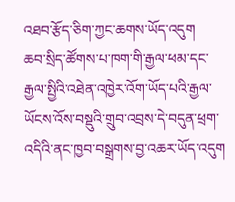འཐབ་རྩོད་ཅིག་ཀྱང་ཆགས་ཡོད་འདུག
ཆབ་སྲིད་ཚོགས་པ་ཁག་གི་རྒྱལ་ཕམ་དང་རྒྱལ་སྤྱིའི་འཐེན་འཁྱེར་འོག་ཡོད་པའི་རྒྱལ་ཡོངས་འོས་བསྡུའི་གྲུབ་འབྲས་དེ་བདུན་ཕྲག་འདིའི་ནང་ཁྱབ་བསྒྲགས་བྱ་འཆར་ཡོད་འདུག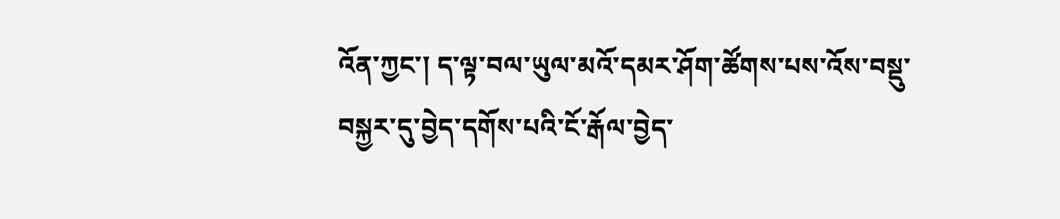འོན་ཀྱང་། ད་ལྟ་བལ་ཡུལ་མའོ་དམར་ཤོག་ཚོགས་པས་འོས་བསྡུ་བསྐྱར་དུ་བྱེད་དགོས་པའི་ངོ་རྒོལ་བྱེད་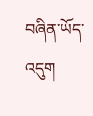བཞིན་ཡོད་འདུག